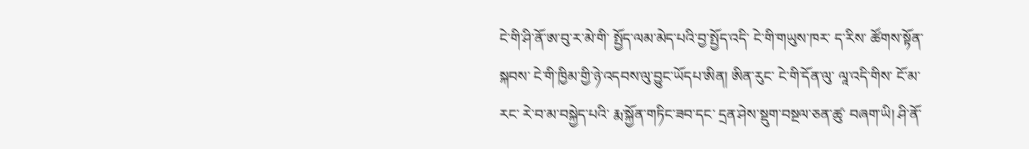ངེ་གི་ཤི་ནོ་ཨ་བུ་ར་མེ་གི་ སྤྱོད་ལམ་མེད་པའི་བྱ་སྤྱོད་འདི་ ངེ་གི་གཡུས་ཁར་ ད་རིས་ ཚོགས་སྟོན་སྐབས་ ངེ་གི་ཁྱིམ་གྱི་ཉེ་འདབས་ལུ་བྱུང་ཡོདཔ་ཨིན། ཨིན་རུང་ ངེ་གི་དོན་ལུ་ ལཱ་འདི་གིས་ ངོ་མ་རང་ རེ་བ་མ་བསྐྱེད་པའི་ རྨ་སྐྱོན་གཏིང་ཟབ་དང་ དྲན་ཤེས་སྡུག་བསྔལ་ཅན་ཚུ་ བཞག་ཡི། ཤི་ནོ་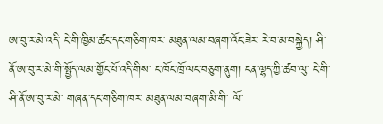ཨ་བུ་ར་མེ་འདི་ ངེ་གི་ཁྱིམ་ཚང་དང་གཅིག་ཁར་ མཐུན་ལམ་བཞག་འོང་ཟེར་ རེ་བ་མ་བསྐྱེད། ཤི་ནོ་ཨ་བུ་ར་མེ་གི་སྤྱོད་ལམ་གྱོང་པོ་འདི་གིས་ ང་ཁོང་ཁྲོ་ལང་བཅུག་ནུག། ངན་ལྷད་ཀྱི་ཚབ་ལུ་ ངེ་གི་ཤི་ནོ་ཨ་བུ་ར་མེ་ གཞན་དང་གཅིག་ཁར་ མཐུན་ལམ་བཞག་མི་གི་ ལོ་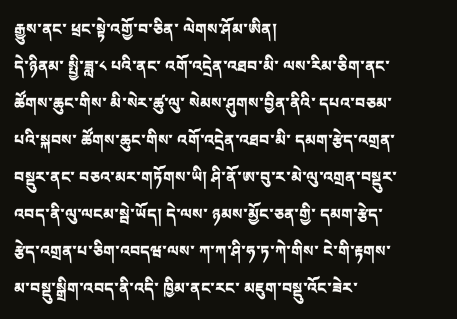རྒྱུས་ནང་ ཕྲང་སྟེ་འགྱོ་བ་ཅིན་ ལེགས་ཤོམ་ཨིན།
དེ་ཉིནམ་ སྤྱི་ཟླ་༨ པའི་ནང་ འགོ་འདྲེན་འཐབ་མི་ ལས་རིམ་ཅིག་ནང་ ཚོགས་ཆུང་གིས་ མི་སེར་ཚུ་ལུ་ སེམས་ཤུགས་བྱིན་ནིའི་ དཔའ་བཅམ་པའི་སྐབས་ ཚོགས་ཆུང་གིས་ འགོ་འདྲེན་འཐབ་མི་ དམག་རྩེད་འགྲན་བསྡུར་ནང་ བཅའ་མར་གཏོགས་ཡི། ཤི་ནོ་ཨ་བུ་ར་མེ་ལུ་འགྲན་བསྡུར་འབད་ནི་ལུ་ལངམ་སྦེ་ཡོད། དེ་ལས་ ཉམས་མྱོང་ཅན་གྱི་ དམག་རྩེད་རྩེད་འགྲན་པ་ཅིག་འབདཝ་ལས་ ཀ་ཀ་ཤི་ཧ་ཏ་ཀེ་གིས་ ངེ་གི་རྟགས་མ་བསྡུ་སྒྲིག་འབད་ནི་འདི་ ཁྱིམ་ནང་རང་ མཇུག་བསྡུ་འོང་ཟེར་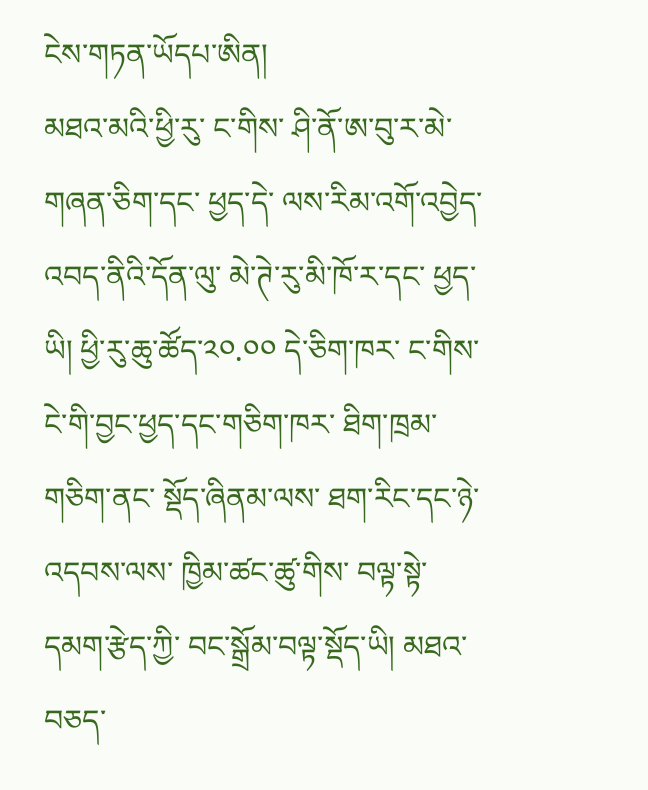ངེས་གཏན་ཡོདཔ་ཨིན།
མཐའ་མའི་ཕྱི་རུ་ ང་གིས་ ཤི་ནོ་ཨ་བུ་ར་མེ་གཞན་ཅིག་དང་ ཕྱད་དེ་ ལས་རིམ་འགོ་འབྱེད་འབད་ནིའི་དོན་ལུ་ མེ་ཊེ་རུ་མི་ཁོ་ར་དང་ ཕྱད་ཡི། ཕྱི་རུ་ཆུ་ཚོད་༢༠.༠༠ དེ་ཅིག་ཁར་ ང་གིས་ ངེ་གི་བྱང་ཕྱད་དང་གཅིག་ཁར་ ཐིག་ཁྲམ་གཅིག་ནང་ སྡོད་ཞིནམ་ལས་ ཐག་རིང་དང་ཉེ་འདབས་ལས་ ཁྱིམ་ཚང་ཚུ་གིས་ བལྟ་སྟེ་ དམག་རྩེད་ཀྱི་ བང་སྒྲོམ་བལྟ་སྡོད་ཡི། མཐའ་བཅད་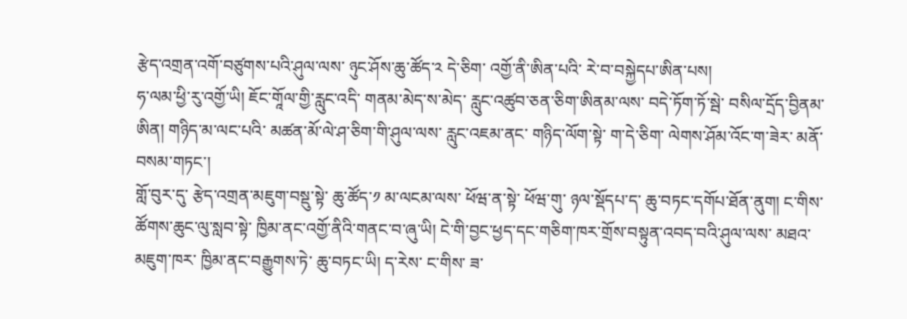རྩེད་འགྲན་འགོ་བཙུགས་པའི་ཤུལ་ལས་ ཉུང་ཤོས་ཆུ་ཚོད་༢ དེ་ཅིག་ འགྱོ་ནི་ཨིན་པའི་ རེ་བ་བསྐྱེདཔ་ཨིན་པས།
ཧ་ལམ་ཕྱི་རུ་འགྱོ་ཡི། ཇོང་གཱོལ་གྱི་རླུང་འདི་ གནམ་མེད་ས་མེད་ རླུང་འཚུབ་ཅན་ཅིག་ཨིནམ་ལས་ བདེ་ཏོག་ཏོ་སྦེ་ བསིལ་དྲོད་བྱིནམ་ཨིན། གཉིད་མ་ལང་པའི་ མཚན་མོ་ལེ་ཤ་ཅིག་གི་ཤུལ་ལས་ རླུང་འཇམ་ནང་ གཉིད་ལོག་སྟེ་ ག་དེ་ཅིག་ ལེགས་ཤོམ་འོང་ག་ཟེར་ མནོ་བསམ་གཏང་།
གློ་བུར་དུ་ རྩེད་འགྲན་མཇུག་བསྡུ་སྟེ་ ཆུ་ཚོད་༡ མ་ལངམ་ལས་ ཕོཝ་ན་སྟེ་ ཕོཝ་གུ་ ཉལ་སྡོདཔ་ད་ ཆུ་བཏང་དགོཔ་ཐོན་ནུག། ང་གིས་ཚོགས་ཆུང་ལུ་སླབ་སྟེ་ ཁྱིམ་ནང་འགྱོ་ནིའི་གནང་བ་ཞུ་ཡི། ངེ་གི་བྱང་ཕྱད་དང་གཅིག་ཁར་གྲོས་བསྟུན་འབད་བའི་ཤུལ་ལས་ མཐའ་མཇུག་ཁར་ ཁྱིམ་ནང་བརྒྱུགས་ཏེ་ ཆུ་བཏང་ཡི། ད་རེས་ ང་གིས་ ཟ་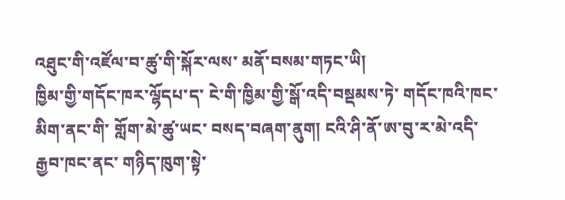འཐུང་གི་འཛོལ་བ་ཚུ་གི་སྐོར་ལས་ མནོ་བསམ་གཏང་ཡི།
ཁྱིམ་གྱི་གདོང་ཁར་ལྷོདཔ་ད་ ངེ་གི་ཁྱིམ་གྱི་སྒོ་འདི་བསྡམས་ཏེ་ གདོང་ཁའི་ཁང་མིག་ནང་གི་ གློག་མེ་ཚུ་ཡང་ བསད་བཞག་ནུག། ངའི་ཤི་ནོ་ཨ་བུ་ར་མེ་འདི་ རྒྱབ་ཁང་ནང་ གཉིད་ཁུག་སྟེ་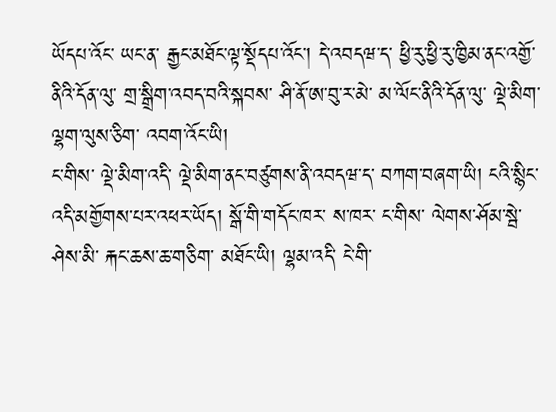ཡོདཔ་འོང་ ཡང་ན་ རྒྱང་མཐོང་ལྟ་སྡོདཔ་འོང་། དེ་འབདཝ་ད་ ཕྱི་རུ་ཕྱི་རུ་ཁྱིམ་ནང་འགྱོ་ནིའི་དོན་ལུ་ གྲ་སྒྲིག་འབད་བའི་སྐབས་ ཤི་ནོ་ཨ་བུ་ར་མེ་ མ་ལོང་ནིའི་དོན་ལུ་ ལྡེ་མིག་ལྷག་ལུས་ཅིག་ འབག་འོང་ཡི།
ང་གིས་ ལྡེ་མིག་འདི་ ལྡེ་མིག་ནང་བཙུགས་ནི་འབདཝ་ད་ བཀག་བཞག་ཡི། ངའི་སྙིང་འདི་མགྱོགས་པར་འཕར་ཡོད། སྒོ་གི་གདོང་ཁར་ ས་ཁར་ ང་གིས་ ལེགས་ཤོམ་སྦེ་ ཤེས་མི་ རྐང་ཆས་ཆ་གཅིག་ མཐོང་ཡི། ལྷམ་འདི་ ངེ་གི་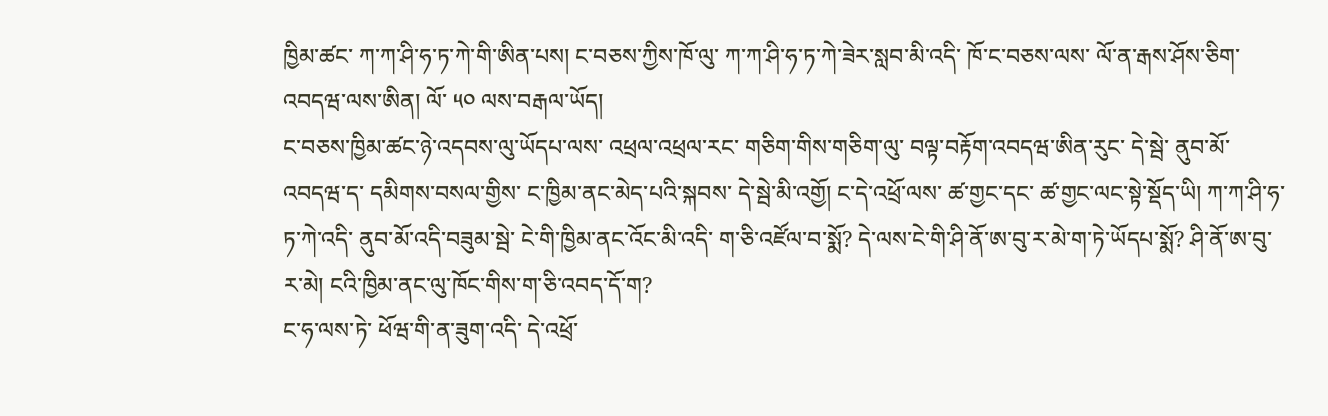ཁྱིམ་ཚང་ ཀ་ཀ་ཤི་ཧ་ཏ་ཀེ་གི་ཨིན་པས། ང་བཅས་ཀྱིས་ཁོ་ལུ་ ཀ་ཀ་ཤི་ཧ་ཏ་ཀེ་ཟེར་སླབ་མི་འདི་ ཁོ་ང་བཅས་ལས་ ལོ་ན་རྒས་ཤོས་ཅིག་འབདཝ་ལས་ཨིན། ལོ་ ༥༠ ལས་བརྒལ་ཡོད།
ང་བཅས་ཁྱིམ་ཚང་ཉེ་འདབས་ལུ་ཡོདཔ་ལས་ འཕྲལ་འཕྲལ་རང་ གཅིག་གིས་གཅིག་ལུ་ བལྟ་བརྟོག་འབདཝ་ཨིན་རུང་ དེ་སྦེ་ ནུབ་མོ་འབདཝ་ད་ དམིགས་བསལ་གྱིས་ ང་ཁྱིམ་ནང་མེད་པའི་སྐབས་ དེ་སྦེ་མི་འགྱོ། ང་དེ་འཕྲོ་ལས་ ཚ་གྱང་དང་ ཚ་གྱང་ལང་སྟེ་སྡོད་ཡི། ཀ་ཀ་ཤི་ཧ་ཏ་ཀེ་འདི་ ནུབ་མོ་འདི་བཟུམ་སྦེ་ ངེ་གི་ཁྱིམ་ནང་འོང་མི་འདི་ ག་ཅི་འཛོལ་བ་སྨོ? དེ་ལས་ངེ་གི་ཤི་ནོ་ཨ་བུ་ར་མེ་ག་ཏེ་ཡོདཔ་སྨོ? ཤི་ནོ་ཨ་བུ་ར་མེ། ངའི་ཁྱིམ་ནང་ལུ་ཁོང་གིས་ག་ཅི་འབད་དོ་ག?
ང་ཧ་ལས་ཏེ་ ཕོཝ་གི་ན་ཟུག་འདི་ དེ་འཕྲོ་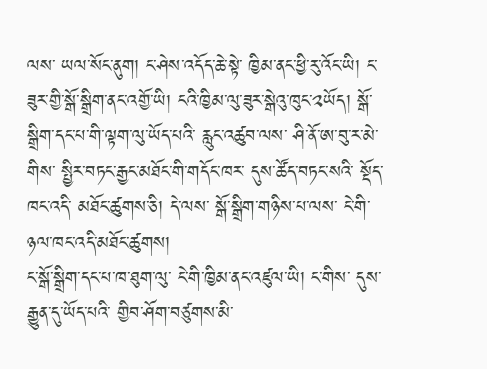ལས་ ཡལ་སོང་ནུག། ང་ཤེས་འདོད་ཆེ་སྟེ་ ཁྱིམ་ནང་ཕྱི་རུ་འོང་ཡི། ང་ཟུར་གྱི་སྒོ་སྒྲིག་ནང་འགྱོ་ཡི། ངའི་ཁྱིམ་ལུ་ཟུར་སྒེའུ་ཁུང་༢ཡོད། སྒོ་སྒྲིག་དང་པ་གི་ལྟག་ལུ་ཡོད་པའི་ རླུང་འཚུབ་ལས་ ཤི་ནོ་ཨ་བུ་ར་མེ་གིས་ སྤྱིར་བཏང་རྒྱང་མཐོང་གི་གདོང་ཁར་ དུས་ཚོད་བཏང་སའི་ སྡོད་ཁང་འདི་ མཐོང་ཚུགས་ཅི། དེ་ལས་ སྒོ་སྒྲིག་གཉིས་པ་ལས་ ངེ་གི་ཉལ་ཁང་འདི་མཐོང་ཚུགས།
ང་སྒོ་སྒྲིག་དང་པ་ཁ་ཐུག་ལུ་ ངེ་གི་ཁྱིམ་ནང་འཛུལ་ཡི། ང་གིས་ དུས་རྒྱུན་དུ་ཡོད་པའི་ གྱིབ་ཤོག་བཙུགས་མི་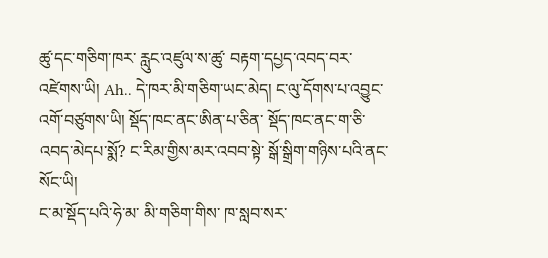ཚུ་དང་གཅིག་ཁར་ རླུང་འཛུལ་ས་ཚུ་ བརྟག་དཔྱད་འབད་བར་ འཛེགས་ཡི། Ah.. དེ་ཁར་མི་གཅིག་ཡང་མེད། ང་ལུ་དོགས་པ་འབྱུང་འགོ་བཙུགས་ཡི། སྡོད་ཁང་ནང་ཨིན་པ་ཅིན་ སྡོད་ཁང་ནང་ག་ཅི་འབད་མེདཔ་སྨོ? ང་རིམ་གྱིས་མར་འབབ་སྟེ་ སྒོ་སྒྲིག་གཉིས་པའི་ནང་སོང་ཡི།
ང་མ་སྡོད་པའི་ཧེ་མ་ མི་གཅིག་གིས་ ཁ་སླབ་སར་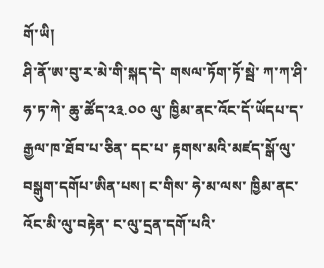གོ་ཡི།
ཤི་ནོ་ཨ་བུ་ར་མེ་གི་སྐད་དེ་ གསལ་ཏོག་ཏོ་སྦེ་ ཀ་ཀ་ཤི་ཧ་ཏ་ཀེ་ ཆུ་ཚོད་༢༣.༠༠ ལུ་ ཁྱིམ་ནང་འོང་དོ་ཡོདཔ་ད་ རྒྱལ་ཁ་ཐོབ་པ་ཅིན་ དང་པ་ རྟགས་མའི་མཛད་སྒོ་ལུ་ བསྒུག་དགོཔ་ཨིན་པས། ང་གིས་ ཧེ་མ་ལས་ ཁྱིམ་ནང་འོང་མི་ལུ་བརྟེན་ ང་ལུ་དྲན་དགོ་པའི་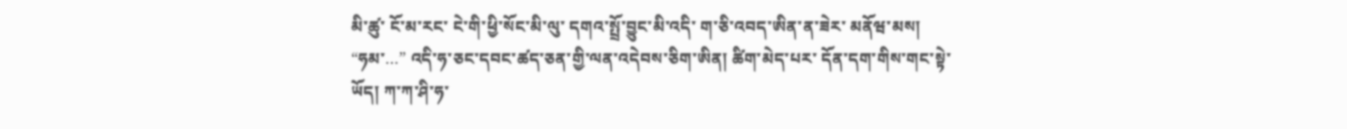མི་ཚུ་ ངོ་མ་རང་ ངེ་གི་ཕྱི་སོང་མི་ལུ་ དགའ་སྤྲོ་བྱུང་མི་འདི་ ག་ཅི་འབད་ཨིན་ན་ཟེར་ མནོཝ་མས།
“ཧམ་…” འདི་ཧ་ཅང་དབང་ཚད་ཅན་གྱི་ལན་འདེབས་ཅིག་ཨིན། ཚིག་མེད་པར་ དོན་དག་གིས་གང་སྟེ་ཡོད། ཀ་ཀ་ཤི་ཧ་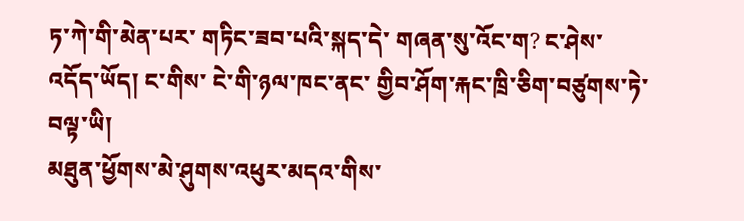ཏ་ཀེ་གི་མེན་པར་ གཏིང་ཟབ་པའི་སྐད་དེ་ གཞན་སུ་འོང་ག? ང་ཤེས་འདོད་ཡོད། ང་གིས་ ངེ་གི་ཉལ་ཁང་ནང་ གྱིབ་ཤོག་རྐང་ཁྲི་ཅིག་བཙུགས་ཏེ་ བལྟ་ཡི།
མཐུན་ཕྱོགས་མེ་ཤུགས་འཕུར་མདའ་གིས་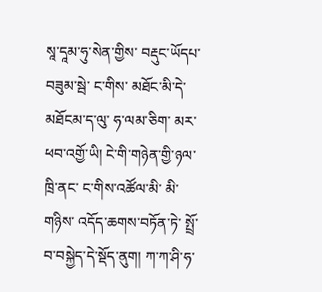སཱ་དཱམ་ཧུ་སེན་གྱིས་ བརྡུང་ཡོདཔ་བཟུམ་སྦེ་ ང་གིས་ མཐོང་མི་དེ་ མཐོངམ་ད་ལུ་ ཧ་ལམ་ཅིག་ མར་ཕབ་འགྱོ་ཡི། ངེ་གི་གཉེན་གྱི་ཉལ་ཁྲི་ནང་ ང་གིས་འཚོལ་མི་ མི་གཉིས་ འདོད་ཆགས་བཏོན་ཏེ་ སྤྲོ་བ་བསྐྱེད་དེ་སྡོད་ནུག། ཀ་ཀ་ཤི་ཧ་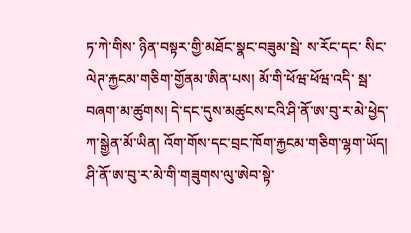ཏ་ཀེ་གིས་ ཉིན་བསྟར་གྱི་མཐོང་སྣང་བཟུམ་སྦེ་ ས་རོང་དང་ སིང་ལེཊ་རྐྱངམ་གཅིག་གྱོནམ་ཨིན་པས། མོ་གི་ཕོཝ་ཕོཝ་འདི་ སྦ་བཞག་མ་ཚུགས། དེ་དང་དུས་མཚུངས་ངའི་ཤི་ནོ་ཨ་བུ་ར་མེ་ཕྱེད་ཀ་སྒྱེན་མོ་ཡིན། འོག་གོས་དང་བྲང་ཁོག་རྐྱངམ་གཅིག་ལྷག་ཡོད།
ཤི་ནོ་ཨ་བུ་ར་མེ་གི་གཟུགས་ལུ་ཨེབ་སྟེ་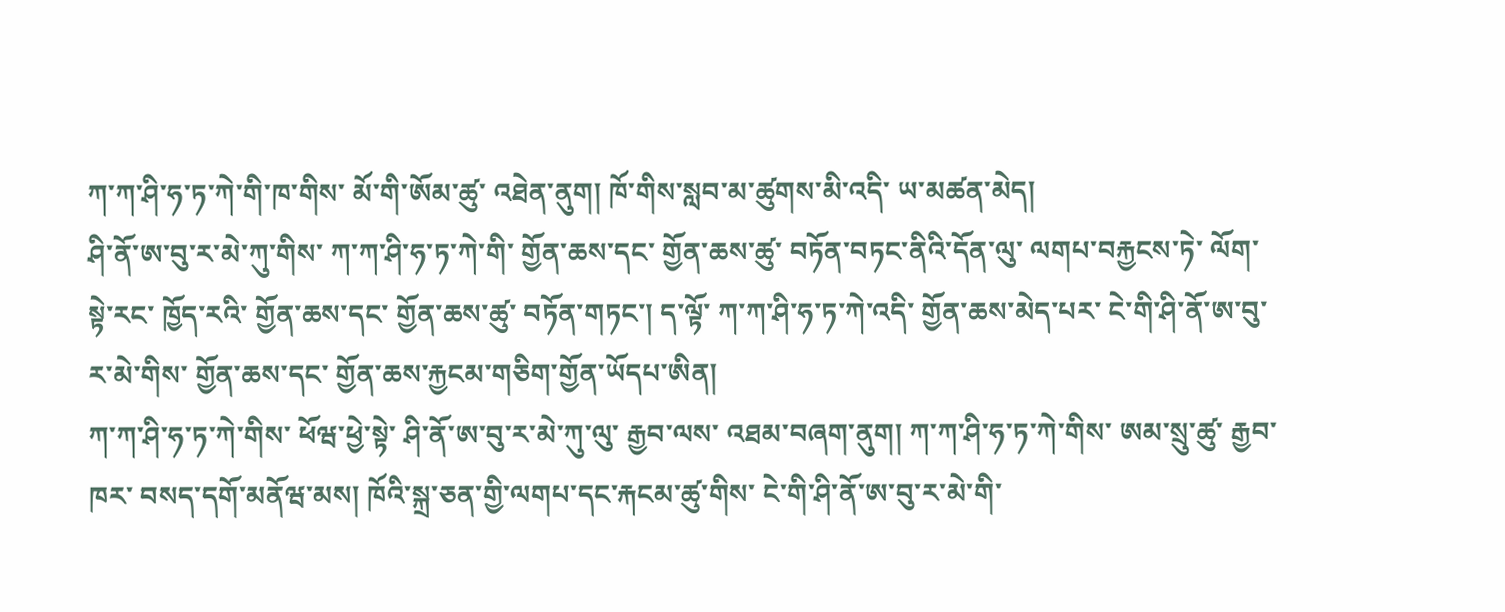ཀ་ཀ་ཤི་ཧ་ཏ་ཀེ་གི་ཁ་གིས་ མོ་གི་ཨོམ་ཚུ་ འཐེན་ནུག། ཁོ་གིས་སླབ་མ་ཚུགས་མི་འདི་ ཡ་མཚན་མེད།
ཤི་ནོ་ཨ་བུ་ར་མེ་ཀུ་གིས་ ཀ་ཀ་ཤི་ཧ་ཏ་ཀེ་གི་ གྱོན་ཆས་དང་ གྱོན་ཆས་ཚུ་ བཏོན་བཏང་ནིའི་དོན་ལུ་ ལགཔ་བརྐྱངས་ཏེ་ ལོག་སྟེ་རང་ ཁྱོད་རའི་ གྱོན་ཆས་དང་ གྱོན་ཆས་ཚུ་ བཏོན་གཏང་། ད་ལྟོ་ ཀ་ཀ་ཤི་ཧ་ཏ་ཀེ་འདི་ གྱོན་ཆས་མེད་པར་ ངེ་གི་ཤི་ནོ་ཨ་བུ་ར་མེ་གིས་ གྱོན་ཆས་དང་ གྱོན་ཆས་རྐྱངམ་གཅིག་གྱོན་ཡོདཔ་ཨིན།
ཀ་ཀ་ཤི་ཧ་ཏ་ཀེ་གིས་ ཕོཝ་ཕྱེ་སྟེ་ ཤི་ནོ་ཨ་བུ་ར་མེ་ཀུ་ལུ་ རྒྱབ་ལས་ འཐམ་བཞག་ནུག། ཀ་ཀ་ཤི་ཧ་ཏ་ཀེ་གིས་ ཨམ་སྲུ་ཚུ་ རྒྱབ་ཁར་ བསད་དགོ་མནོཝ་མས། ཁོའི་སྐྲ་ཅན་གྱི་ལགཔ་དང་རྐངམ་ཚུ་གིས་ ངེ་གི་ཤི་ནོ་ཨ་བུ་ར་མེ་གི་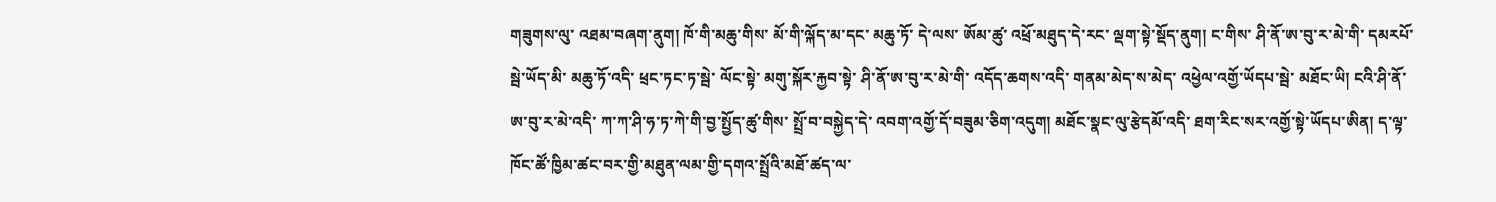གཟུགས་ལུ་ འཐམ་བཞག་ནུག། ཁོ་གི་མཆུ་གིས་ མོ་གི་ལྐོད་མ་དང་ མཆུ་ཏོ་ དེ་ལས་ ཨོམ་ཚུ་ འཕྲོ་མཐུད་དེ་རང་ ལྡག་སྟེ་སྡོད་ནུག། ང་གིས་ ཤི་ནོ་ཨ་བུ་ར་མེ་གི་ དམརཔོ་སྦེ་ཡོད་མི་ མཆུ་ཏོ་འདི་ ཕྲང་ཏང་ཏ་སྦེ་ ལོང་སྟེ་ མགུ་སྐོར་རྐྱབ་སྟེ་ ཤི་ནོ་ཨ་བུ་ར་མེ་གི་ འདོད་ཆགས་འདི་ གནམ་མེད་ས་མེད་ འཕྱེལ་འགྱོ་ཡོདཔ་སྦེ་ མཐོང་ཡི། ངའི་ཤི་ནོ་ཨ་བུ་ར་མེ་འདི་ ཀ་ཀ་ཤི་ཧ་ཏ་ཀེ་གི་བྱ་སྤྱོད་ཚུ་གིས་ སྤྲོ་བ་བསྐྱེད་དེ་ འབག་འགྱོ་དོ་བཟུམ་ཅིག་འདུག། མཐོང་སྣང་ལུ་རྩེདམོ་འདི་ ཐག་རིང་སར་འགྱོ་སྟེ་ཡོདཔ་ཨིན། ད་ལྟ་ཁོང་ཚོ་ཁྱིམ་ཚང་བར་གྱི་མཐུན་ལམ་གྱི་དགའ་སྤྲོའི་མཐོ་ཚད་ལ་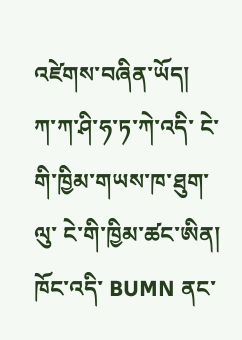འཛེགས་བཞིན་ཡོད།
ཀ་ཀ་ཤི་ཧ་ཏ་ཀེ་འདི་ ངེ་གི་ཁྱིམ་གཡས་ཁ་ཐུག་ལུ་ ངེ་གི་ཁྱིམ་ཚང་ཨིན། ཁོང་འདི་ BUMN ནང་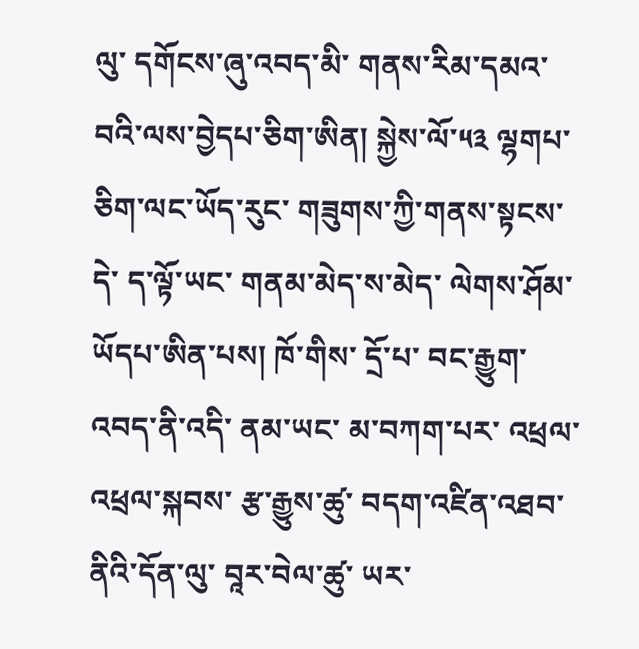ལུ་ དགོངས་ཞུ་འབད་མི་ གནས་རིམ་དམའ་བའི་ལས་བྱེདཔ་ཅིག་ཨིན། སྐྱེས་ལོ་༥༣ ལྷགཔ་ཅིག་ལང་ཡོད་རུང་ གཟུགས་ཀྱི་གནས་སྟངས་དེ་ ད་ལྟོ་ཡང་ གནམ་མེད་ས་མེད་ ལེགས་ཤོམ་ཡོདཔ་ཨིན་པས། ཁོ་གིས་ དྲོ་པ་ བང་རྒྱུག་འབད་ནི་འདི་ ནམ་ཡང་ མ་བཀག་པར་ འཕྲལ་འཕྲལ་སྐབས་ རྩ་རྒྱུས་ཚུ་ བདག་འཛིན་འཐབ་ནིའི་དོན་ལུ་ བཱར་བེལ་ཚུ་ ཡར་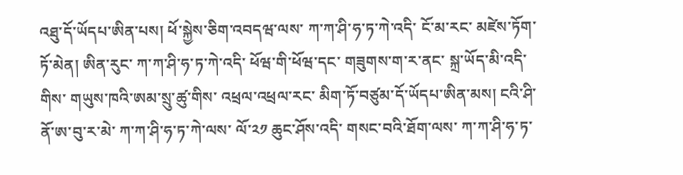འཐུ་དོ་ཡོདཔ་ཨིན་པས། ཕོ་སྐྱེས་ཅིག་འབདཝ་ལས་ ཀ་ཀ་ཤི་ཧ་ཏ་ཀེ་འདི་ ངོ་མ་རང་ མཛེས་ཏོག་ཏོ་མེན། ཨིན་རུང་ ཀ་ཀ་ཤི་ཧ་ཏ་ཀེ་འདི་ ཕོཝ་གི་ཕོཝ་དང་ གཟུགས་ག་ར་ནང་ སྐྲ་ཡོད་མི་འདི་གིས་ གཡུས་ཁའི་ཨམ་སྲུ་ཚུ་གིས་ འཕྲལ་འཕྲལ་རང་ མིག་ཏོ་བཙུམ་དོ་ཡོདཔ་ཨིན་མས། ངའི་ཤི་ནོ་ཨ་བུ་ར་མེ་ ཀ་ཀ་ཤི་ཧ་ཏ་ཀེ་ལས་ ལོ་༢༡ ཆུང་ཤོས་འདི་ གསང་བའི་ཐོག་ལས་ ཀ་ཀ་ཤི་ཧ་ཏ་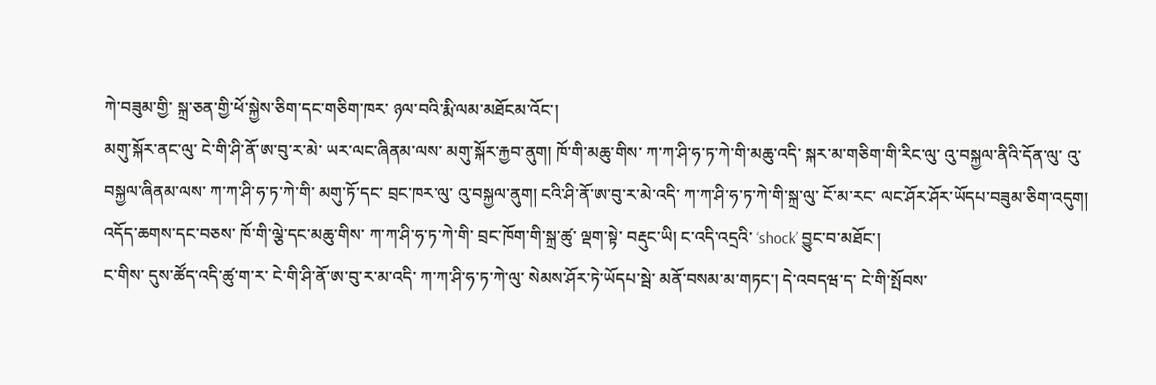ཀེ་བཟུམ་གྱི་ སྐྲ་ཅན་གྱི་ཕོ་སྐྱེས་ཅིག་དང་གཅིག་ཁར་ ཉལ་བའི་རྨི་ལམ་མཐོངམ་འོང་།
མགུ་སྐོར་ནང་ལུ་ ངེ་གི་ཤི་ནོ་ཨ་བུ་ར་མེ་ ཡར་ལང་ཞིནམ་ལས་ མགུ་སྐོར་རྐྱབ་ནུག། ཁོ་གི་མཆུ་གིས་ ཀ་ཀ་ཤི་ཧ་ཏ་ཀེ་གི་མཆུ་འདི་ སྐར་མ་གཅིག་གི་རིང་ལུ་ འུ་བསྐྱལ་ནིའི་དོན་ལུ་ འུ་བསྐྱལ་ཞིནམ་ལས་ ཀ་ཀ་ཤི་ཧ་ཏ་ཀེ་གི་ མགུ་ཏོ་དང་ བྲང་ཁར་ལུ་ འུ་བསྐྱལ་ནུག། ངའི་ཤི་ནོ་ཨ་བུ་ར་མེ་འདི་ ཀ་ཀ་ཤི་ཧ་ཏ་ཀེ་གི་སྐྲ་ལུ་ ངོ་མ་རང་ ལང་ཤོར་ཤོར་ཡོདཔ་བཟུམ་ཅིག་འདུག། འདོད་ཆགས་དང་བཅས་ ཁོ་གི་ལྕེ་དང་མཆུ་གིས་ ཀ་ཀ་ཤི་ཧ་ཏ་ཀེ་གི་ བྲང་ཁོག་གི་སྐྲ་ཚུ་ ལྡག་སྟེ་ བརྡུང་ཡི། ང་འདི་འདྲའི་ ‘shock’ བྱུང་བ་མཐོང་།
ང་གིས་ དུས་ཚོད་འདི་ཚུ་ག་ར་ ངེ་གི་ཤི་ནོ་ཨ་བུ་ར་མ་འདི་ ཀ་ཀ་ཤི་ཧ་ཏ་ཀེ་ལུ་ སེམས་ཤོར་ཏེ་ཡོདཔ་སྦེ་ མནོ་བསམ་མ་གཏང་། དེ་འབདཝ་ད་ ངེ་གི་སྤོབས་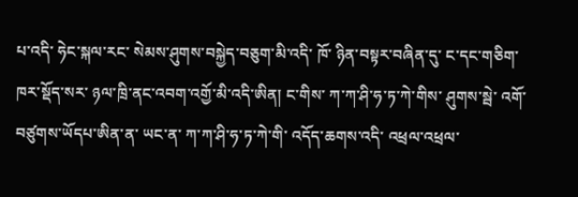པ་འདི་ ཧེང་སྐལ་རང་ སེམས་ཤུགས་བསྐྱེད་བཅུག་མི་འདི་ ཁོ་ ཉིན་བསྟར་བཞིན་དུ་ ང་དང་གཅིག་ཁར་སྡོད་སར་ ཉལ་ཁྲི་ནང་འབག་འགྱོ་མི་འདི་ཨིན། ང་གིས་ ཀ་ཀ་ཤི་ཧ་ཏ་ཀེ་གིས་ ཤུགས་སྦེ་ འགོ་བཙུགས་ཡོདཔ་ཨིན་ན་ ཡང་ན་ ཀ་ཀ་ཤི་ཧ་ཏ་ཀེ་གི་ འདོད་ཆགས་འདི་ འཕྲལ་འཕྲལ་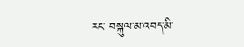རང་ བསྐུལ་མ་འབད་མི་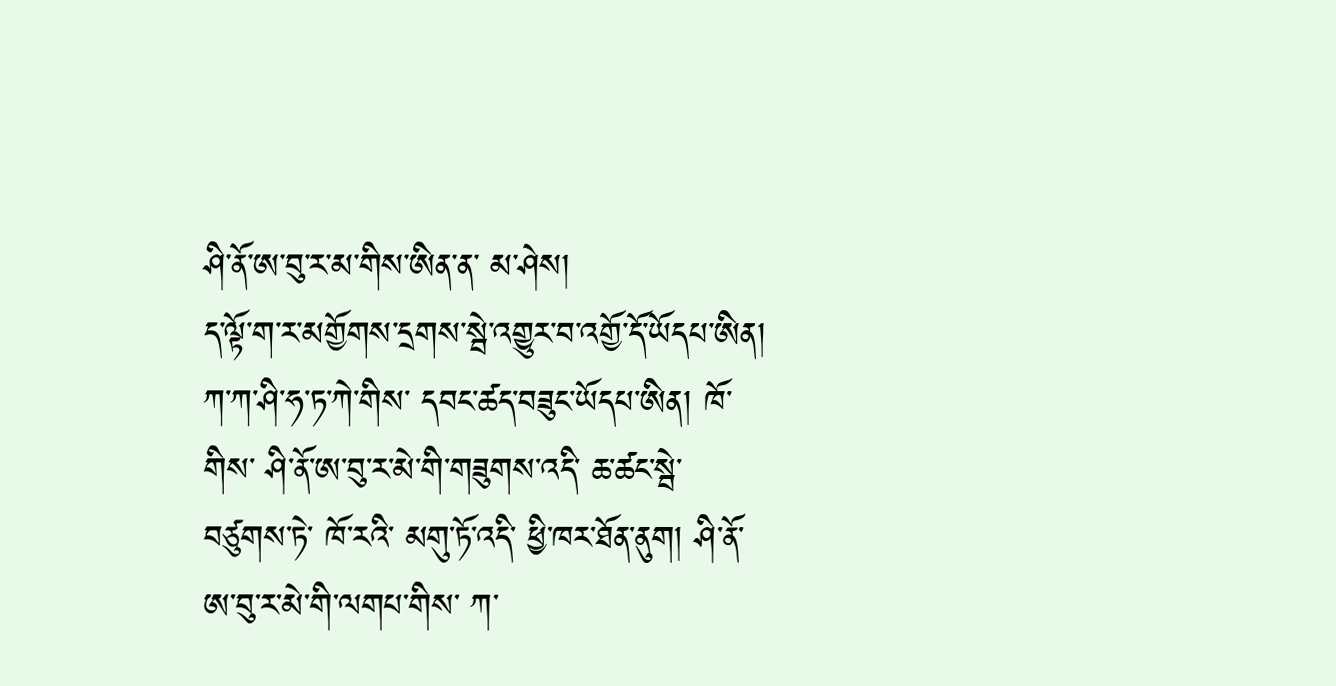ཤི་ནོ་ཨ་བུ་ར་མ་གིས་ཨིན་ན་ མ་ཤེས།
ད་ལྟོ་ག་ར་མགྱོགས་དྲགས་སྦེ་འགྱུར་བ་འགྱོ་དོ་ཡོདཔ་ཨིན། ཀ་ཀ་ཤི་ཧ་ཏ་ཀེ་གིས་ དབང་ཚད་བཟུང་ཡོདཔ་ཨིན། ཁོ་གིས་ ཤི་ནོ་ཨ་བུ་ར་མེ་གི་གཟུགས་འདི་ ཆ་ཚང་སྦེ་ བཙུགས་ཏེ་ ཁོ་རའི་ མགུ་ཏོ་འདི་ ཕྱི་ཁར་ཐོན་ནུག། ཤི་ནོ་ཨ་བུ་ར་མེ་གི་ལགཔ་གིས་ ཀ་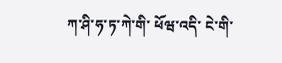ཀ་ཤི་ཧ་ཏ་ཀེ་གི་ ཕོཝ་འདི་ ངེ་གི་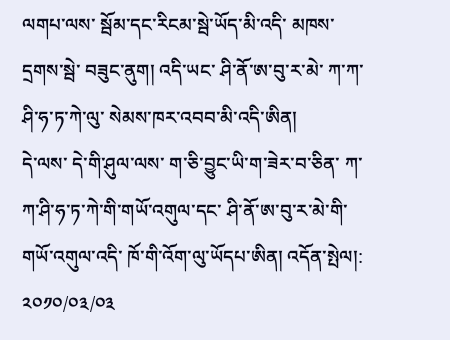ལགཔ་ལས་ སྦོམ་དང་རིངམ་སྦེ་ཡོད་མི་འདི་ མཁས་དྲགས་སྦེ་ བཟུང་ནུག། འདི་ཡང་ ཤི་ནོ་ཨ་བུ་ར་མེ་ ཀ་ཀ་ཤི་ཧ་ཏ་ཀེ་ལུ་ སེམས་ཁར་འབབ་མི་འདི་ཨིན།
དེ་ལས་ དེ་གི་ཤུལ་ལས་ ག་ཅི་བྱུང་ཡི་ག་ཟེར་བ་ཅིན་ ཀ་ཀ་ཤི་ཧ་ཏ་ཀེ་གི་གཡོ་འགུལ་དང་ ཤི་ནོ་ཨ་བུ་ར་མེ་གི་གཡོ་འགུལ་འདི་ ཁོ་གི་འོག་ལུ་ཡོདཔ་ཨིན། འདོན་སྤེལ།: ༢༠༡༠/༠༣/༠༣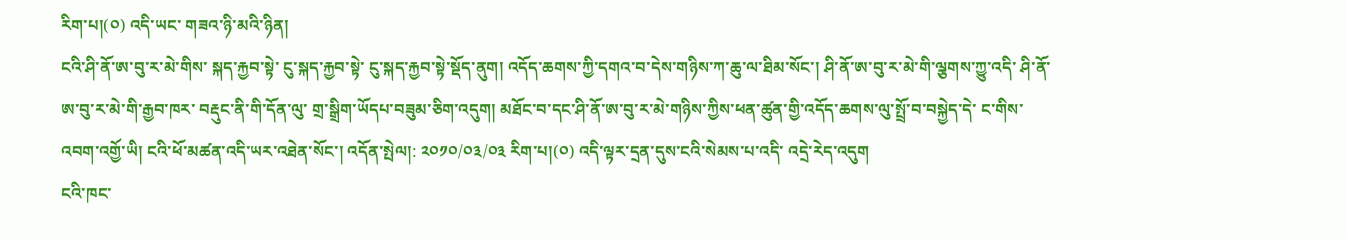རིག་པ།(༠) འདི་ཡང་ གཟའ་ཉི་མའི་ཉིན།
ངའི་ཤི་ནོ་ཨ་བུ་ར་མེ་གིས་ སྐད་རྐྱབ་སྟེ་ ངུ་སྐད་རྐྱབ་སྟེ་ ངུ་སྐད་རྐྱབ་སྟེ་སྡོད་ནུག། འདོད་ཆགས་ཀྱི་དགའ་བ་དེས་གཉིས་ཀ་ཆུ་ལ་ཐིམ་སོང་། ཤི་ནོ་ཨ་བུ་ར་མེ་གི་ལྕགས་ཀྱུ་འདི་ ཤི་ནོ་ཨ་བུ་ར་མེ་གི་རྒྱབ་ཁར་ བརྡུང་ནི་གི་དོན་ལུ་ གྲ་སྒྲིག་ཡོདཔ་བཟུམ་ཅིག་འདུག། མཐོང་བ་དང་ཤི་ནོ་ཨ་བུ་ར་མེ་གཉིས་ཀྱིས་ཕན་ཚུན་གྱི་འདོད་ཆགས་ལུ་སྤྲོ་བ་བསྐྱེད་དེ་ ང་གིས་ འབག་འགྱོ་ཡི། ངའི་ཕོ་མཚན་འདི་ཡར་འཐེན་སོང་། འདོན་སྤེལ།: ༢༠༡༠/༠༣/༠༣ རིག་པ།(༠) འདི་ལྟར་དྲན་དུས་ངའི་སེམས་པ་འདི་ འདྲེ་རེད་འདུག
ངའི་ཁང་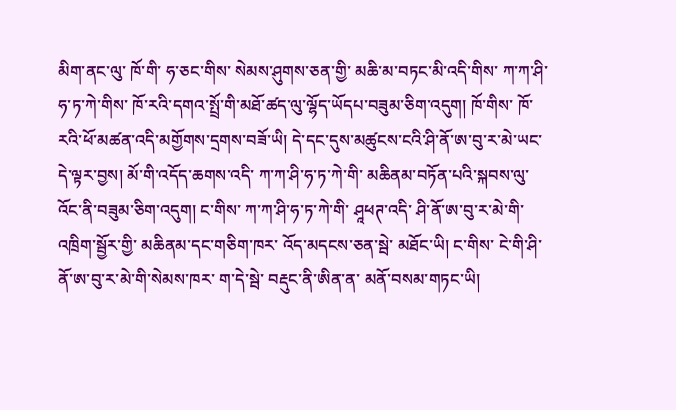མིག་ནང་ལུ་ ཁོ་གི་ ཧ་ཅང་གིས་ སེམས་ཤུགས་ཅན་གྱི་ མཆི་མ་བཏང་མི་འདི་གིས་ ཀ་ཀ་ཤི་ཧ་ཏ་ཀེ་གིས་ ཁོ་རའི་དགའ་སྤྲོ་གི་མཐོ་ཚད་ལུ་ལྷོད་ཡོདཔ་བཟུམ་ཅིག་འདུག། ཁོ་གིས་ ཁོ་རའི་ཕོ་མཚན་འདི་མགྱོགས་དྲགས་བཟོ་ཡི། དེ་དང་དུས་མཚུངས་ངའི་ཤི་ནོ་ཨ་བུ་ར་མེ་ཡང་དེ་ལྟར་བྱས། མོ་གི་འདོད་ཆགས་འདི་ ཀ་ཀ་ཤི་ཧ་ཏ་ཀེ་གི་ མཆིནམ་བཏོན་པའི་སྐབས་ལུ་ འོང་ནི་བཟུམ་ཅིག་འདུག། ང་གིས་ ཀ་ཀ་ཤི་ཧ་ཏ་ཀེ་གི་ ཤཱཕཊ་འདི་ ཤི་ནོ་ཨ་བུ་ར་མེ་གི་ འཁྲིག་སྦྱོར་གྱི་ མཆིནམ་དང་གཅིག་ཁར་ འོད་མདངས་ཅན་སྦེ་ མཐོང་ཡི། ང་གིས་ ངེ་གི་ཤི་ནོ་ཨ་བུ་ར་མེ་གི་སེམས་ཁར་ ག་དེ་སྦེ་ བརྡུང་ནི་ཨིན་ན་ མནོ་བསམ་གཏང་ཡི།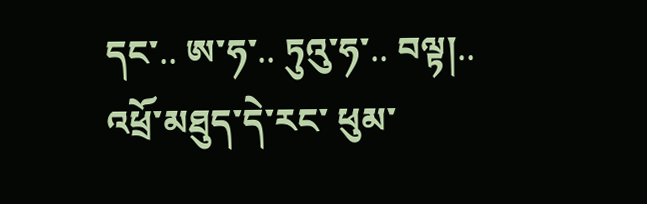དང་.. ཨ་ཧ་.. ཏུའུ་ཧ་.. བལྟ།..
འཕྲོ་མཐུད་དེ་རང་ ཕུམ་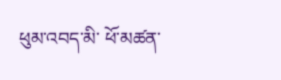ཕུམ་འབད་མི་ ཕོ་མཚན་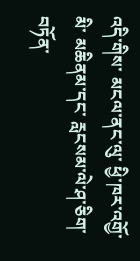འདི་གིས་ མངལ་ནང་ལུ་ ཕྱི་ཁར་འགྱོ་མི་ མཆིནམ་དང་ རླངསམ་ལེ་ཤ་ཅིག་ བཏོན་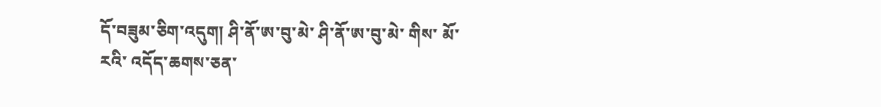དོ་བཟུམ་ཅིག་འདུག། ཤི་ནོ་ཨ་བུ་མེ་ ཤི་ནོ་ཨ་བུ་མེ་ གིས་ མོ་རའི་ འདོད་ཆགས་ཅན་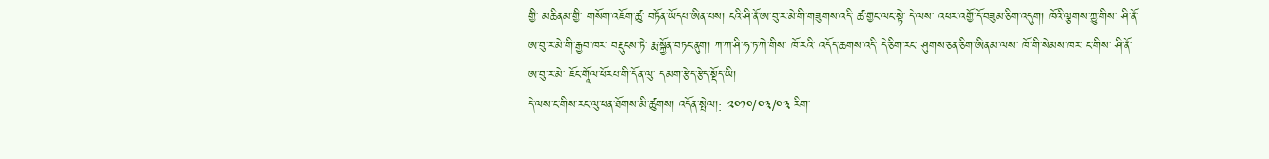གྱི་ མཆིནམ་གྱི་ གསོག་འཇོག་ཚུ་ བཏོན་ཡོདཔ་ཨིན་པས། ངའི་ཤི་ནོ་ཨ་བུ་ར་མེ་གི་གཟུགས་འདི་ ཚ་གྱང་ལང་སྟེ་ དེ་ལས་ འཕར་འགྱོ་དོ་བཟུམ་ཅིག་འདུག། ཁོའི་ལྕགས་ཀྱུ་གིས་ ཤི་ནོ་ཨ་བུ་ར་མེ་གི་རྒྱབ་ཁར་ བརྡུངས་ཏེ་ རྨ་སྐྱོན་བཏང་ནུག། ཀ་ཀ་ཤི་ཧ་ཏ་ཀེ་གིས་ ཁོ་རའི་ འདོད་ཆགས་འདི་ དེ་ཅིག་རང་ ཤུགས་ཅན་ཅིག་ཨིནམ་ལས་ ཁོ་གི་སེམས་ཁར་ ང་གིས་ ཤི་ནོ་ཨ་བུ་ར་མེ་ ཇོང་གཱོལ་ཕོརཔ་གི་དོན་ལུ་ དམག་རྩེད་རྩེད་སྡོད་ཡི།
དེ་ལས་ང་གིས་རང་ལུ་ཕན་ཐོགས་མི་ཚུགས། འདོན་སྤེལ།: ༢༠༡༠/༠༣/༠༣ རིག་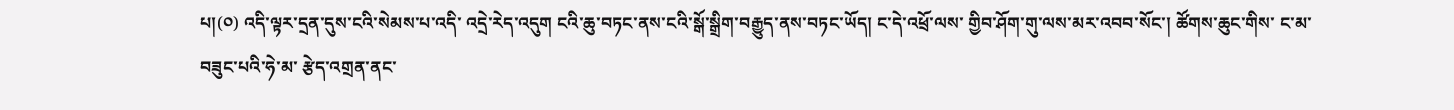པ།(༠) འདི་ལྟར་དྲན་དུས་ངའི་སེམས་པ་འདི་ འདྲེ་རེད་འདུག ངའི་ཆུ་བཏང་ནས་ངའི་སྒོ་སྒྲིག་བརྒྱུད་ནས་བཏང་ཡོད། ང་དེ་འཕྲོ་ལས་ གྱིབ་ཤོག་གུ་ལས་མར་འབབ་སོང་། ཚོགས་ཆུང་གིས་ ང་མ་བཟུང་པའི་ཧེ་མ་ རྩེད་འགྲན་ནང་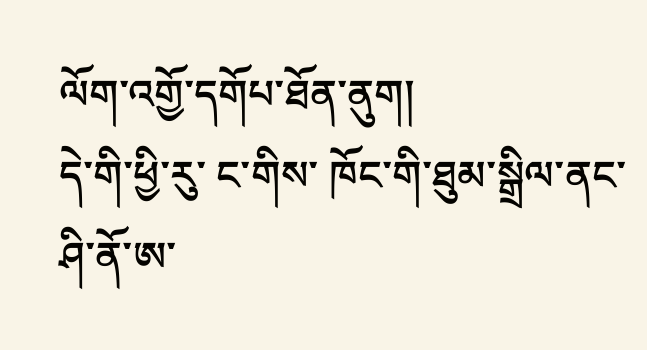ལོག་འགྱོ་དགོཔ་ཐོན་ནུག།
དེ་གི་ཕྱི་རུ་ ང་གིས་ ཁོང་གི་ཐུམ་སྒྲིལ་ནང་ ཤི་ནོ་ཨ་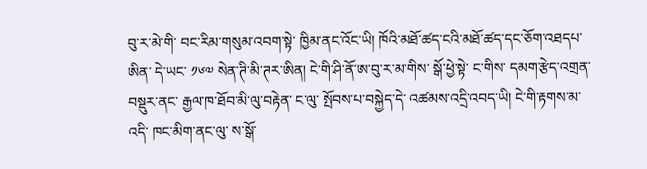བུ་ར་མེ་གི་ བང་རིམ་གསུམ་འབག་སྟེ་ ཁྱིམ་ནང་འོང་ཡི། ཁོའི་མཐོ་ཚད་ངའི་མཐོ་ཚད་དང་ཅོག་འཐདཔ་ཨིན་ དེ་ཡང་ ༡༦༧ སེན་ཊི་མི་ཊར་ཨིན། ངེ་གི་ཤི་ནོ་ཨ་བུ་ར་མ་གིས་ སྒོ་ཕྱེ་སྟེ་ ང་གིས་ དམག་རྩེད་འགྲན་བསྡུར་ནང་ རྒྱལ་ཁ་ཐོབ་མི་ལུ་བརྟེན་ ང་ལུ་ སྤོབས་པ་བསྐྱེད་དེ་ འཚམས་འདྲི་འབད་ཡི། ངེ་གི་རྟགས་མ་འདི་ ཁང་མིག་ནང་ལུ་ ས་སྒོ་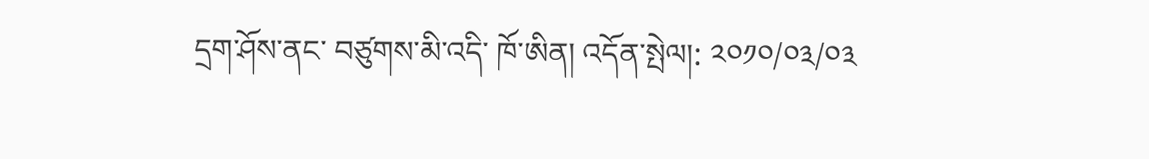དྲག་ཤོས་ནང་ བཙུགས་མི་འདི་ ཁོ་ཨིན། འདོན་སྤེལ།: ༢༠༡༠/༠༣/༠༣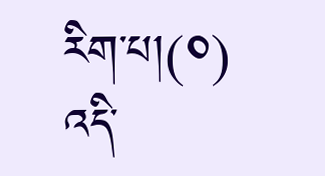རིག་པ།(༠) འདི་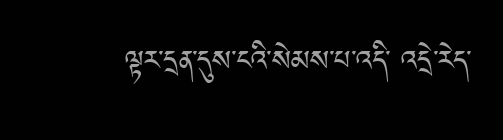ལྟར་དྲན་དུས་ངའི་སེམས་པ་འདི་ འདྲེ་རེད་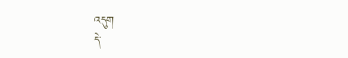འདུག
དེ་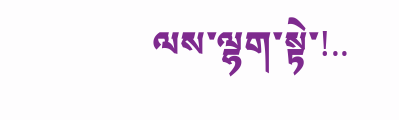ལས་ལྷག་སྟེ་!..